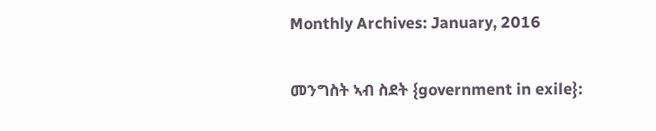Monthly Archives: January, 2016

መንግስት ኣብ ስደት {government in exile}: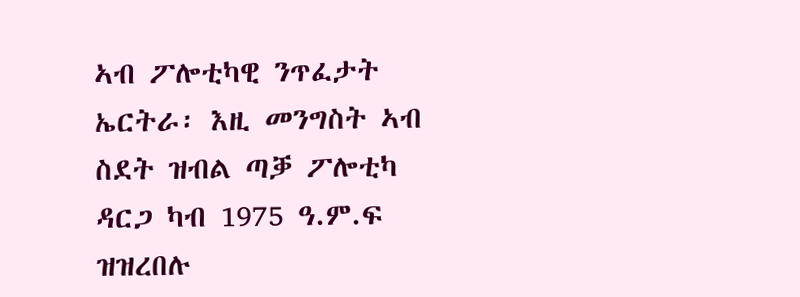ኣብ ፖሎቲካዊ ንጥፈታት ኤርትራ፡ እዚ መንግስት ኣብ ስደት ዝብል ጣቓ ፖሎቲካ ዳርጋ ካብ 1975 ዓ.ም.ፍ ዝዝረበሉ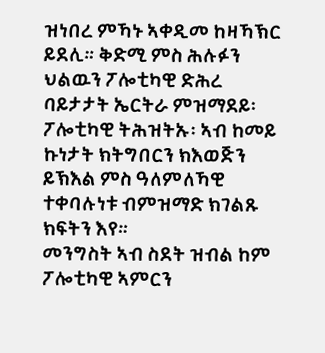ዝነበረ ምኻኑ ኣቀዲመ ከዛኻኽር ይደሊ። ቅድሚ ምስ ሕሉፉን ህልዉን ፖሎቲካዊ ድሕረ ባይታታት ኤርትራ ምዝማደይ፡ ፖሎቲካዊ ትሕዝትኡ፡ ኣብ ከመይ ኩነታት ክትግበርን ክእወጅን ይኽእል ምስ ዓለምለኻዊ ተቀባሉነቱ ብምዝማድ ክገልጹ ክፍትን እየ።
መንግስት ኣብ ስደት ዝብል ከም ፖሎቲካዊ ኣምርን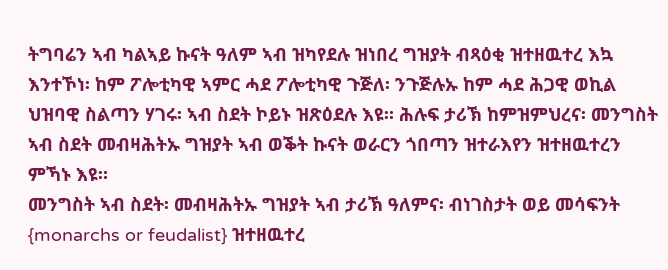ትግባሬን ኣብ ካልኣይ ኩናት ዓለም ኣብ ዝካየደሉ ዝነበረ ግዝያት ብጻዕቂ ዝተዘዉተረ እኳ እንተኾነ፡ ከም ፖሎቲካዊ ኣምር ሓደ ፖሎቲካዊ ጉጅለ፡ ንጉጅሉኡ ከም ሓደ ሕጋዊ ወኪል ህዝባዊ ስልጣን ሃገሩ፡ ኣብ ስደት ኮይኑ ዝጽዕደሉ እዩ። ሕሉፍ ታሪኽ ከምዝምህረና፡ መንግስት ኣብ ስደት መብዛሕትኡ ግዝያት ኣብ ወቕት ኩናት ወራርን ጎበጣን ዝተራእየን ዝተዘዉተረን ምኻኑ እዩ።
መንግስት ኣብ ስደት፡ መብዛሕትኡ ግዝያት ኣብ ታሪኽ ዓለምና፡ ብነገስታት ወይ መሳፍንት {monarchs or feudalist} ዝተዘዉተረ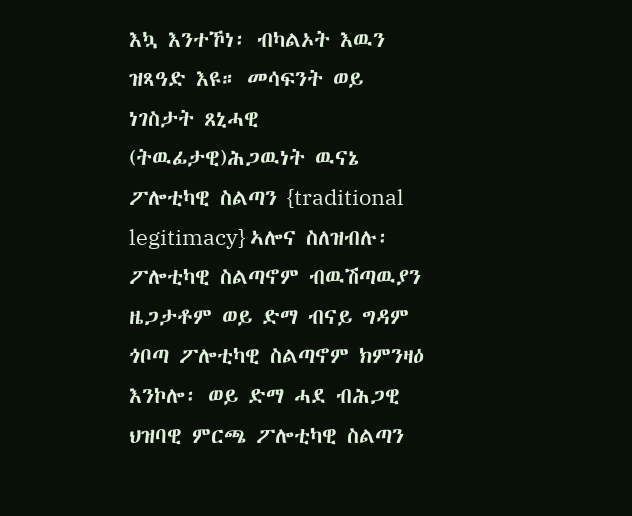እኳ እንተኾነ፡ ብካልኦት እዉን ዝጻዓድ እዩ። መሳፍንት ወይ ነገስታት ጸኒሓዊ (ትዉፊታዊ)ሕጋዉነት ዉናኔ ፖሎቲካዊ ስልጣን {traditional legitimacy} ኣሎና ስለዝብሉ፡ ፖሎቲካዊ ስልጣኖም ብዉሽጣዉያን ዜጋታቶም ወይ ድማ ብናይ ግዳም ጎቦጣ ፖሎቲካዊ ስልጣኖም ክምንዛዕ እንኮሎ፡ ወይ ድማ ሓደ ብሕጋዊ ህዝባዊ ምርጫ ፖሎቲካዊ ስልጣን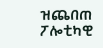ዝጨበጠ ፖሎቲካዊ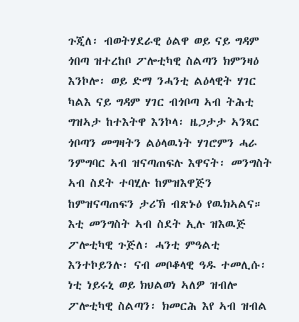ጉጂለ፡ ብወትሃደራዊ ዕልዋ ወይ ናይ ግዳም ጎበጣ ዝተረከቦ ፖሎቲካዊ ስልጣን ክምንዛዕ እንኮሎ፡ ወይ ድማ ንሓንቲ ልዕላዊት ሃገር ካልእ ናይ ግዳም ሃገር ብጎቦጣ ኣብ ትሕቲ ግዝኣታ ከተእትዋ እንኮላ፡ ዜጋታታ ኣንጻር ጎቦጣን መግዛትን ልዕላዉነት ሃገሮምን ሓራ ንምግባር ኣብ ዝናጣጠፍሉ እዋናት፡ መንግስት ኣብ ስደት ተባሂሉ ከምዝእዋጅን ከምዝናጣጠፍን ታሪኽ ብጽኑዕ የዉክኣልና።
እቲ መንግስት ኣብ ስደት ኢሉ ዝእዉጅ ፖሎቲካዊ ጉጅለ፡ ሓንቲ ምዓልቲ እንተኮይንሉ፡ ናብ መቦቆላዊ ዓዱ ተመሊሱ፡ ነቲ ነይሩኒ ወይ ክህልወነ ኣለዎ ዝብሎ ፖሎቲካዊ ስልጣን፡ ክመርሕ እየ ኣብ ዝብል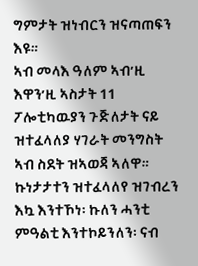ግምታት ዝነብርን ዝናጣጠፍን እዩ።
ኣብ መላእ ዓለም ኣብ’ዚ እዋን’ዚ ኣስታት 11 ፖሎቲካዉያን ጉጅለታት ናይ ዝተፈላለያ ሃገራት መንግስት ኣብ ስደት ዝኣወጃ ኣለዋ። ኩነታታተን ዝተፈላለየ ዝገብረን እኳ እንተኾነ፡ ኩለን ሓንቲ ምዓልቲ እንተኮይንለን፡ ናብ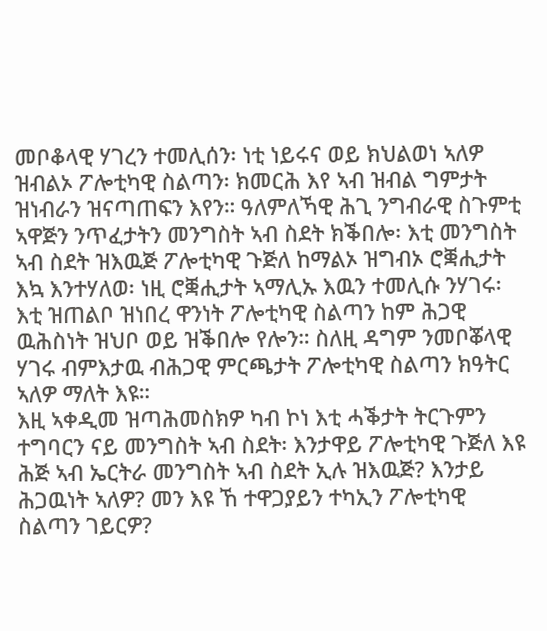መቦቆላዊ ሃገረን ተመሊሰን፡ ነቲ ነይሩና ወይ ክህልወነ ኣለዎ ዝብልኦ ፖሎቲካዊ ስልጣን፡ ክመርሕ እየ ኣብ ዝብል ግምታት ዝነብራን ዝናጣጠፍን እየን። ዓለምለኻዊ ሕጊ ንግብራዊ ስጉምቲ ኣዋጅን ንጥፈታትን መንግስት ኣብ ስደት ክቕበሎ፡ እቲ መንግስት ኣብ ስደት ዝእዉጅ ፖሎቲካዊ ጉጅለ ከማልኦ ዝግብኦ ሮቛሒታት እኳ እንተሃለወ፡ ነዚ ሮቛሒታት ኣማሊኡ እዉን ተመሊሱ ንሃገሩ፡ እቲ ዝጠልቦ ዝነበረ ዋንነት ፖሎቲካዊ ስልጣን ከም ሕጋዊ ዉሕስነት ዝህቦ ወይ ዝቕበሎ የሎን። ስለዚ ዳግም ንመቦቖላዊ ሃገሩ ብምእታዉ ብሕጋዊ ምርጫታት ፖሎቲካዊ ስልጣን ክዓትር ኣለዎ ማለት እዩ።
እዚ ኣቀዲመ ዝጣሕመስክዎ ካብ ኮነ እቲ ሓቕታት ትርጉምን ተግባርን ናይ መንግስት ኣብ ስደት፡ እንታዋይ ፖሎቲካዊ ጉጅለ እዩ ሕጅ ኣብ ኤርትራ መንግስት ኣብ ስደት ኢሉ ዝእዉጅ? እንታይ ሕጋዉነት ኣለዎ? መን እዩ ኸ ተዋጋያይን ተካኢን ፖሎቲካዊ ስልጣን ገይርዎ?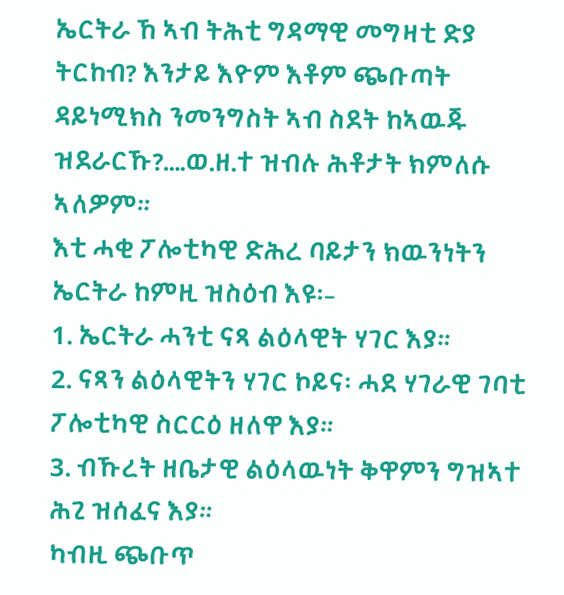ኤርትራ ኸ ኣብ ትሕቲ ግዳማዊ መግዛቲ ድያ ትርከብ? እንታይ እዮም እቶም ጭቡጣት ዳይነሚክስ ንመንግስት ኣብ ስደት ከኣዉጁ ዝደራርኹ?….ወ.ዘ.ተ ዝብሉ ሕቶታት ክምለሱ ኣለዎም።
እቲ ሓቂ ፖሎቲካዊ ድሕረ ባይታን ክዉንነትን ኤርትራ ከምዚ ዝስዕብ እዩ፡–
1. ኤርትራ ሓንቲ ናጻ ልዕላዊት ሃገር እያ።
2. ናጻን ልዕላዊትን ሃገር ኮይና፡ ሓደ ሃገራዊ ገባቲ ፖሎቲካዊ ስርርዕ ዘለዋ እያ።
3. ብኹረት ዘቤታዊ ልዕላዉነት ቅዋምን ግዝኣተ ሕጊ ዝሰፈና እያ።
ካብዚ ጭቡጥ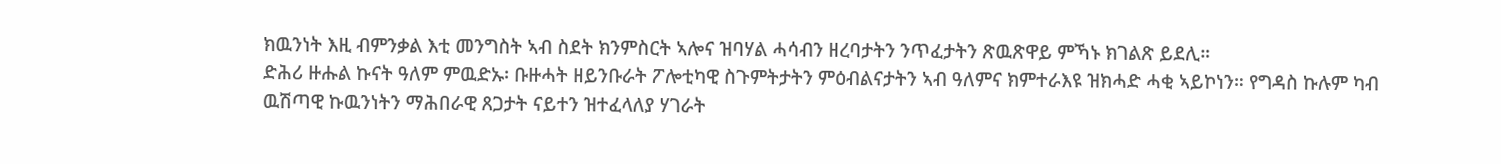ክዉንነት እዚ ብምንቃል እቲ መንግስት ኣብ ስደት ክንምስርት ኣሎና ዝባሃል ሓሳብን ዘረባታትን ንጥፈታትን ጽዉጽዋይ ምኻኑ ክገልጽ ይደሊ።
ድሕሪ ዙሑል ኩናት ዓለም ምዉድኡ፡ ቡዙሓት ዘይንቡራት ፖሎቲካዊ ስጉምትታትን ምዕብልናታትን ኣብ ዓለምና ክምተራእዩ ዝክሓድ ሓቂ ኣይኮነን። የግዳስ ኩሉም ካብ ዉሽጣዊ ኩዉንነትን ማሕበራዊ ጸጋታት ናይተን ዝተፈላለያ ሃገራት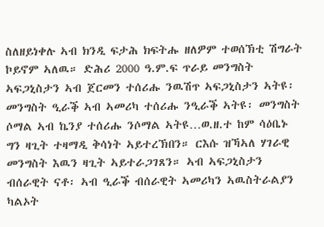ስለዘይነቀሉ ኣብ ክንዲ ፍታሕ ክፍትሑ ዘለዎም ተወሰኽቲ ሽግራት ኮይኖም ኣለዉ። ድሕሪ 2000 ዓ.ም.ፍ ጥራይ መንግስት ኣፍጋኒስታን ኣብ ጀርመን ተሰሪሑ ንዉሽጥ ኣፍጋኒስታን ኣትዩ፡ መንግስት ዒራቕ ኣብ ኣመሪካ ተሰሪሑ ንዒራቕ ኣትዩ፡ መንግስት ሶማል ኣብ ኬንያ ተሰሪሑ ንሶማል ኣትዩ…ወ.ዘ.ተ ከም ሳዕቤኑ ግን ዛጊት ተዛማዲ ቅሳነት ኣይተረኽበን። ርእሱ ዝኻኣለ ሃገራዊ መንግስት እዉን ዛጊት ኣይተራጋገጸን። ኣብ ኣፍጋኒስታን ብሰራዊት ናቶ፡ ኣብ ዒራቕ ብሰራዊት ኣመሪካን ኣዉስትራልያን ካልኦት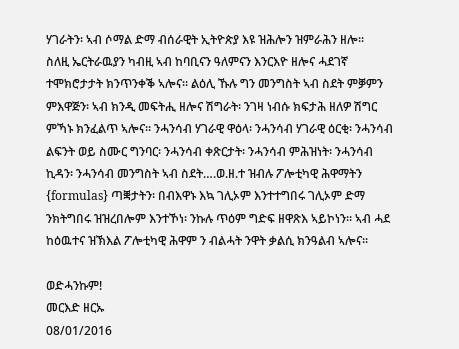ሃገራትን፡ ኣብ ሶማል ድማ ብሰራዊት ኢትዮጵያ እዩ ዝሕሎን ዝምራሕን ዘሎ።
ስለዚ ኤርትራዉያን ካብዚ ኣብ ከባቢናን ዓለምናን እንርእዮ ዘሎና ሓደገኛ ተሞክሮታታት ክንጥንቀቕ ኣሎና። ልዕሊ ኹሉ ግን መንግስት ኣብ ስደት ምቓምን ምእዋጅን፡ ኣብ ክንዲ መፍትሒ ዘሎና ሽግራት፡ ንገዛ ነብሱ ክፍታሕ ዘለዎ ሽግር ምኻኑ ክንፈልጥ ኣሎና። ንሓንሳብ ሃገራዊ ዋዕላ፡ ንሓንሳብ ሃገራዊ ዕርቂ፡ ንሓንሳብ ልፍንት ወይ ስሙር ግንባር፡ ንሓንሳብ ቀጽርታት፡ ንሓንሳብ ምሕዝነት፡ ንሓንሳብ ኪዳን፡ ንሓንሳብ መንግስት ኣብ ስደት….ወ.ዘ.ተ ዝብሉ ፖሎቲካዊ ሕዋማትን {formulas} ጣቛታትን፡ በብእዋኑ እኳ ገሊኦም እንተተግበሩ ገሊኦም ድማ ንክትግበሩ ዝዝረበሎም እንተኾነ፡ ንኩሉ ጥዕም ግድፍ ዘዋጽእ ኣይኮነን። ኣብ ሓደ ከዕዉተና ዝኽእል ፖሎቲካዊ ሕዋም ን ብልሓት ንዋት ቃልሲ ክንዓልብ ኣሎና።

ወድሓንኩም!
መርእድ ዘርኡ
08/01/2016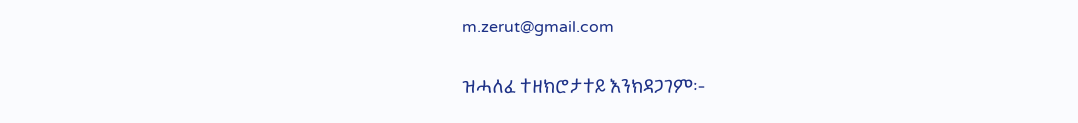m.zerut@gmail.com

ዝሓለፈ ተዘክሮታተይ እንክዳጋገም፡-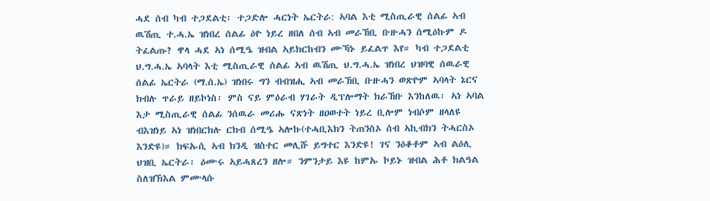ሓደ ሰብ ካብ ተጋደልቲ፡ ተጋድሎ ሓርነት ኤርትራ: ኣባል እቲ ሚስጢራዊ ሰልፊ ኣብ ዉሽጢ ተ.ሓ.ኤ ዝነበረ ሰልፊ ዕዮ ነይረ ዘበለ ሰብ ኣብ መራኸቢ ቡዙሓን ሰሚዕኩም ዶ ትፈልጡ? ዋላ ሓደ ኣነ ሰሚዔ ዝብል ኣይክርከብን ሙኻኑ ይፈልጥ እየ። ካብ ተጋደልቲ ህ.ግ.ሓ.ኤ ኣባላት እቲ ሚስጢራዊ ሰልፊ ኣብ ዉሽጢ ህ.ግ.ሓ.ኤ ዝነበረ ህዝባዊ ሰዉራዊ ሰልፊ ኤርትራ (ማ.ሰ.ኤ) ዝነበሩ ግን ብብዝሒ ኣብ መራኸቢ ቡዙሓን ወጽዮም ኣባላት ኔርና ክብሉ ጥራይ ዘይኮነስ፡ ምስ ናይ ምዕራብ ሃገራት ዲፕሎማት ክራኸቡ እንከለዉ፡ ኣነ ኣባል እታ ሚስጢራዊ ሰልፊ ንሰዉራ መሪሑ ናጽነት ዘዐወተት ነይረ ቢሎም ነብሶም ዘላለዩ ብእዝነይ ኣነ ዝነበርክሉ ርክብ ሰሚዔ ኣሎኩ(ተሓቢእክን ትጠንስኦ ሰብ ኣኪብክን ትሓርስኦ እንድዩ)። ክፍኡሲ ኣብ ክንዲ ዝስተር መሊሹ ይግተር እንድዩ! ገና ንዕቆቶም ኣብ ልዕሊ ህዝቢ ኤርትራ፡ ዕሙሩ ኣይሓጸረን ዘሎ። ንምንታይ እዩ ከምኡ ኮይኑ ዝብል ሕቶ ክልዓል ስለዝኽእል ምሙላሱ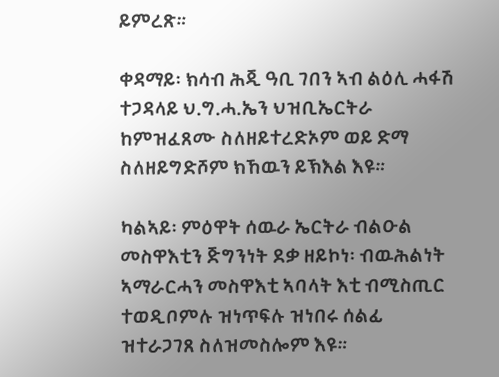ይምረጽ።

ቀዳማይ፡ ክሳብ ሕጂ ዓቢ ገበን ኣብ ልዕሊ ሓፋሽ ተጋዳላይ ህ.ግ.ሓ.ኤን ህዝቢኤርትራ ከምዝፈጸሙ ስለዘይተረድኦም ወይ ድማ ስለዘይግድሾም ክኸዉን ይኽእል እዩ።

ካልኣይ፡ ምዕዋት ሰዉራ ኤርትራ ብልዑል መስዋእቲን ጅግንነት ደቃ ዘይኮነ፡ ብዉሕልነት ኣማራርሓን መስዋእቲ ኣባላት እቲ ብሚስጢር ተወዲቦምሉ ዝነጥፍሉ ዝነበሩ ሰልፊ ዝተራጋገጸ ስለዝመስሎም እዩ።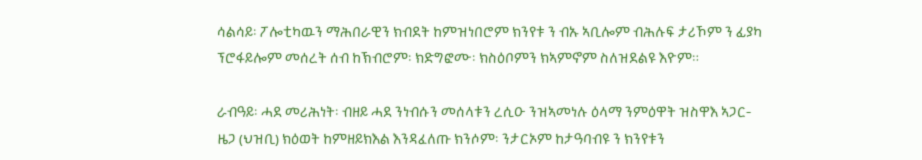ሳልሳይ፡ ፖሎቲካዉን ማሕበራዊን ክብደት ከምዝነበሮም ክንየቱ ን ብኡ ኣቢሎም ብሕሉፍ ታሪኾም ን ፊያካ ፕሮፋይሎም መሰረት ሰብ ከኽብሮም፡ ክድግፎሙ፡ ክስዕቦምን ክኣምኖም ስለዝደልዩ እዮም።

ራብዓይ፡ ሓደ መሪሕነት፡ ብዘይ ሓደ ንነብሱን መሰላቱን ረሲዑ ንዝኣመነሉ ዕላማ ንምዕዋት ዝስዋእ ኣጋር-ዜጋ (ህዝቢ) ክዕወት ከምዘይክእል እንዳፈለጡ ክንሶም፡ ንታርኦም ከታዓባብዩ ን ክንየቱን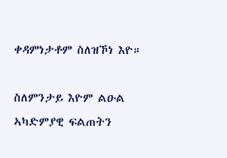ቀዳምነታቶም ስለዝኾነ እዮ።

ስለምንታይ እዮም ልዑል ኣካድምያዊ ፍልጠትን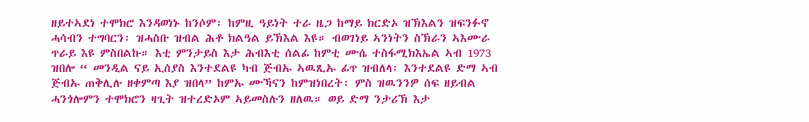ዘይተኣደነ ተሞክሮ እንዳወነኑ ከንሶም፡ ከምዚ ዓይነት ተራ ዜጋ ከማይ ክርድኦ ዝኽእልን ዝፍንፉኖ ሓሳብን ተግባርን፡ ዝሓስቡ ዝብል ሕቶ ክልዓል ይኽእል እዩ። ብወገነይ ኣንነትን ስኽራን ኣእሙራ ጥራይ እዩ ምስበልኩ። እቲ ምንታይስ እታ ሕብእቲ ሰልፊ ከምቲ ሙሴ ተስፋሚክእኤል ኣብ 1973 ዝበሎ “ መንዲል ናይ ኢሰያስ እንተደልዩ ካብ ጅብኡ ኣዉጺኡ ፊጥ ዝብለላ፡ እንተደልዩ ድማ ኣብ ጅብኡ ጠቅሊሉ ዘቀምጣ እያ ዝበላ” ከምኡ ሙኻናን ከምዝነበረት፡ ምስ ዝዉንንዎ ሰፍ ዘይብል ሓንጎሎምን ተሞክሮን ዛጊት ዝተረድኦም ኣይመስሉን ዘለዉ። ወይ ድማ ንታሪኽ እታ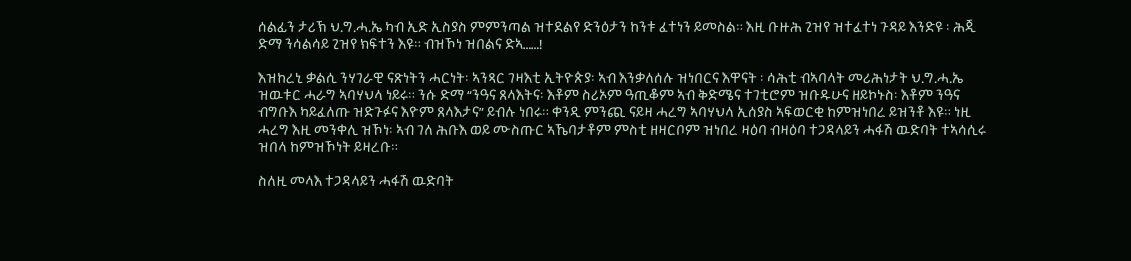ሰልፊን ታሪኽ ህ.ግ.ሓ.ኤ ካብ ኢድ ኢስያስ ምምንጣል ዝተደልየ ድንዕታን ከንቱ ፈተነን ይመስል። እዚ ቡዙሕ ጊዝየ ዝተፈተነ ጉዳይ እንድዩ ፡ ሕጂ ድማ ንሳልሳይ ጊዝየ ክፍተን እዩ። ብዝኾነ ዝበልና ድኣ……!

እዝከረኒ ቃልሲ ንሃገራዊ ናጽነትን ሓርነት፡ ኣንጻር ገዛእቲ ኢትዮጵያ፡ ኣብ እንቃለሰሉ ዝነበርና እዋናት ፡ ሳሕቲ ብኣባላት መሪሕነታት ህ.ግ.ሓ.ኤ ዝዉቱር ሓራግ ኣባሃህላ ነይሩ። ንሱ ድማ “ንዓና ጸላእትና፡ እቶም ስሪኦም ዓጢቆም ኣብ ቅድሜና ተገቲሮም ዝቡዱሁና ዘይኮኑስ፡ እቶም ንዓና ብግቡእ ካይፈለጡ ዝድጉፉና እዮም ጸላእታና” ይብሉ ነበሩ። ቀንዲ ምንጪ ናይዛ ሓረግ ኣባሃህላ ኢሰያስ ኣፍወርቂ ከምዝነበረ ይዝንቶ እዩ። ነዚ ሓረግ እዚ መንቀሊ ዝኾነ፡ ኣብ ገለ ሕቡእ ወይ ሙስጡር ኣኼባታቶም ምስቲ ዘዛርቦም ዝነበረ ዛዕባ ብዛዕባ ተጋዳላይን ሓፋሽ ዉድባት ተኣሳሲሩ ዝበላ ከምዝኾነት ይዛረቡ።

ስለዚ መላእ ተጋዳላይን ሓፋሽ ዉድባት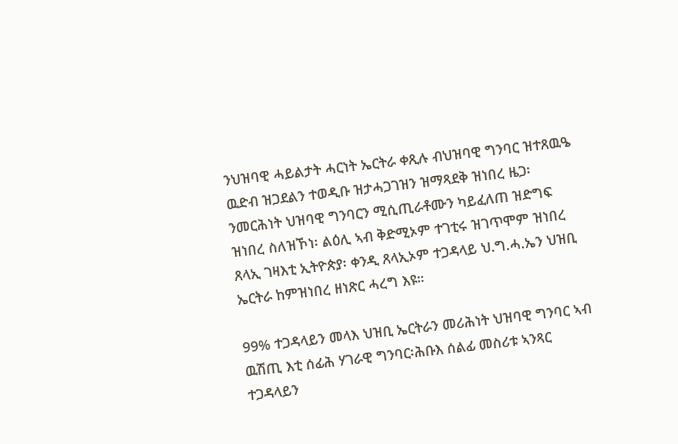ንህዝባዊ ሓይልታት ሓርነት ኤርትራ ቀጺሉ ብህዝባዊ ግንባር ዝተጸዉዔ ዉድብ ዝጋደልን ተወዲቡ ዝታሓጋገዝን ዝማጻደቅ ዝነበረ ዜጋ፡ ንመርሕነት ህዝባዊ ግንባርን ሚሲጢራቶሙን ካይፈለጠ ዝድግፍ ዝነበረ ስለዝኾነ፡ ልዕሊ ኣብ ቅድሚኦም ተገቲሩ ዝገጥሞም ዝነበረ ጸላኢ ገዛእቲ ኢትዮጵያ፡ ቀንዲ ጸላኢኦም ተጋዳላይ ህ.ግ.ሓ.ኤን ህዝቢ ኤርትራ ከምዝነበረ ዘነጽር ሓረግ እዩ።

99% ተጋዳላይን መላእ ህዝቢ ኤርትራን መሪሕነት ህዝባዊ ግንባር ኣብ ዉሽጢ እቲ ሰፊሕ ሃገራዊ ግንባር፡ሕቡእ ሰልፊ መስሪቱ ኣንጻር ተጋዳላይን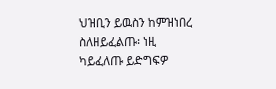ህዝቢን ይዉስን ከምዝነበረ ስለዘይፈልጡ፡ ነዚ ካይፈለጡ ይድግፍዎ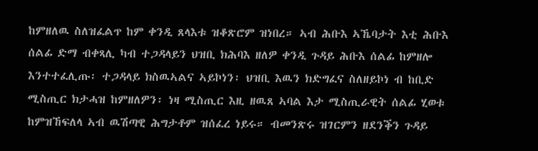ከምዘለዉ ስለዝፈልጥ ከም ቀንዲ ጸላእቱ ዝቆጽሮም ዝነበረ። ኣብ ሕቡእ ኣኼባታት እቲ ሕቡእ ሰልፊ ድማ ብቀጻሊ ካብ ተጋዳላይን ህዝቢ ክሕባእ ዘለዎ ቀንዲ ጉዳይ ሕቡእ ሰልፊ ከምዘሎ እንተተፈሊጡ፡ ተጋዳላይ ክስዉኣልና ኣይኮነን፡ ህዝቢ እዉን ክድግፈና ስለዘይኮነ ብ ከቢድ ሚስጢር ክታሓዝ ከምዘለዎን፡ ነዛ ሚስጢር እዚ ዘዉጸ ኣባል እታ ሚስጢራዊት ሰልፊ ሂወቱ ከምዝኸፍለላ ኣብ ዉሽጣዊ ሕግታቶም ዝሰፈረ ነይሩ። ብመንጽሩ ዝገርምን ዘደንቕን ጉዳይ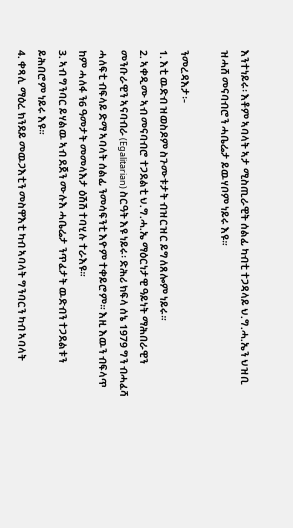እንተነይሩ፡ እቶም ኣባላት ኣታ ሚስጢራዊት ሰልፊ ካብቲ ተጋዳላይ ህ.ግ.ሓ.ኤን ህዝቢ ዝሓሸ መናባብሮን ሓቤሬታ ይዉሃቦም ነይሩ እዩ።

ንመረዳእታ፡-
1. እቲ ዉድብ ዝወስዶም ስጉሙቱታት ብዝርዝር ይግለጸሎም ነይሩ።
2. ኣቀዲሙ ኣብ መናባብሮ ተጋደልቲ ህ.ግ.ሓ.ኤ ማዕርነታዊ ዓይነት ማሕበራዊን መንቡራዊን ኣናባብራ (Egalitarian) ስርዓት እዩ ነይሩ፡ ድሕሪ ክፍላ ሰኔ 1979 ግን ብሓፈሻ ሓለፍቲ ብፍላይ ድማ ኣባላት ሰልፊ ንመሳፍንቲ እዮም ተቀይሮም። እዚ እዉን ብፍላጥ ከም ሓለፋ ን6 ዓመታት መመላእታ ዕሽሽ ተባሂሉ ተራእዩ።
3. ኣብ ግንባር ይሃልዉ ኣብ ደጀን ሙሉእ ሓቤሬታ ንጥፈታት ዉድብን ተጋደልቱን ይሕበሮም ነይሩ እዩ።
4. ቀጻሊ ማዕረ ክንደይ መዉጋእቲን መስዋእቲ ካብ ኣባላት ግንባርን ካብ ኣባላት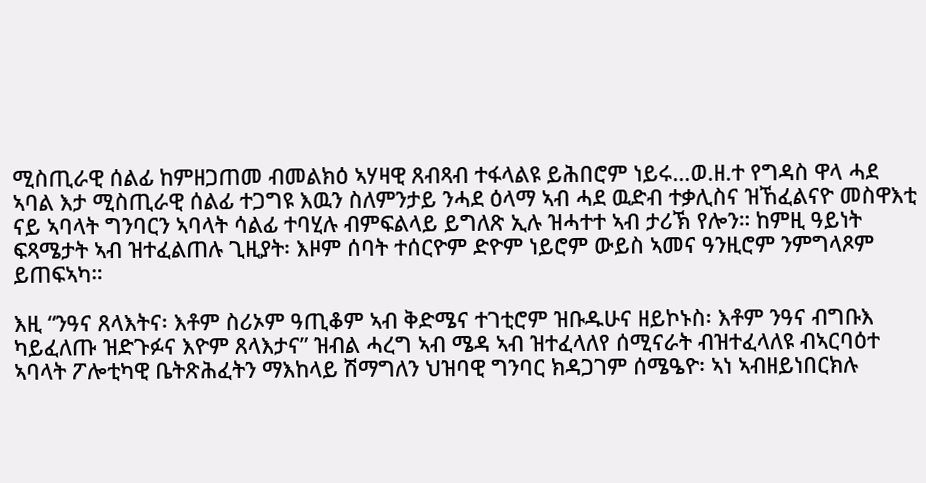ሚስጢራዊ ሰልፊ ከምዘጋጠመ ብመልክዕ ኣሃዛዊ ጸብጻብ ተፋላልዩ ይሕበሮም ነይሩ…ወ.ዘ.ተ የግዳስ ዋላ ሓደ ኣባል እታ ሚስጢራዊ ሰልፊ ተጋግዩ እዉን ስለምንታይ ንሓደ ዕላማ ኣብ ሓደ ዉድብ ተቃሊስና ዝኸፈልናዮ መስዋእቲ ናይ ኣባላት ግንባርን ኣባላት ሳልፊ ተባሂሉ ብምፍልላይ ይግለጽ ኢሉ ዝሓተተ ኣብ ታሪኽ የሎን። ከምዚ ዓይነት ፍጻሜታት ኣብ ዝተፈልጠሉ ጊዚያት፡ እዞም ሰባት ተሰርዮም ድዮም ነይሮም ውይስ ኣመና ዓንዚሮም ንምግላጾም ይጠፍኣካ።

እዚ “ንዓና ጸላእትና፡ እቶም ስሪኦም ዓጢቆም ኣብ ቅድሜና ተገቲሮም ዝቡዱሁና ዘይኮኑስ፡ እቶም ንዓና ብግቡእ ካይፈለጡ ዝድጉፉና እዮም ጸላእታና” ዝብል ሓረግ ኣብ ሜዳ ኣብ ዝተፈላለየ ሰሚናራት ብዝተፈላለዩ ብኣርባዕተ ኣባላት ፖሎቲካዊ ቤትጽሕፈትን ማእከላይ ሽማግለን ህዝባዊ ግንባር ክዳጋገም ሰሜዔዮ፡ ኣነ ኣብዘይነበርክሉ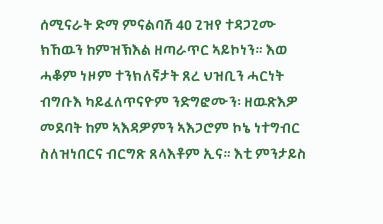ሰሚናራት ድማ ምናልባሽ 40 ጊዝየ ተዳጋጊሙ ክኸዉን ከምዝኽእል ዘጣራጥር ኣይኮነን። እወ ሓቆም ነዞም ተንክለኛታት ጸረ ህዝቢን ሓርነት ብግቡእ ካይፈለጥናዮም ንድግፎሙን፡ ዘዉጽእዎ መደባት ከም ኣእዳዎምን ኣእጋሮም ኮኔ ነተግብር ስለዝነበርና ብርግጽ ጸላእቶም ኢና። እቲ ምንታይስ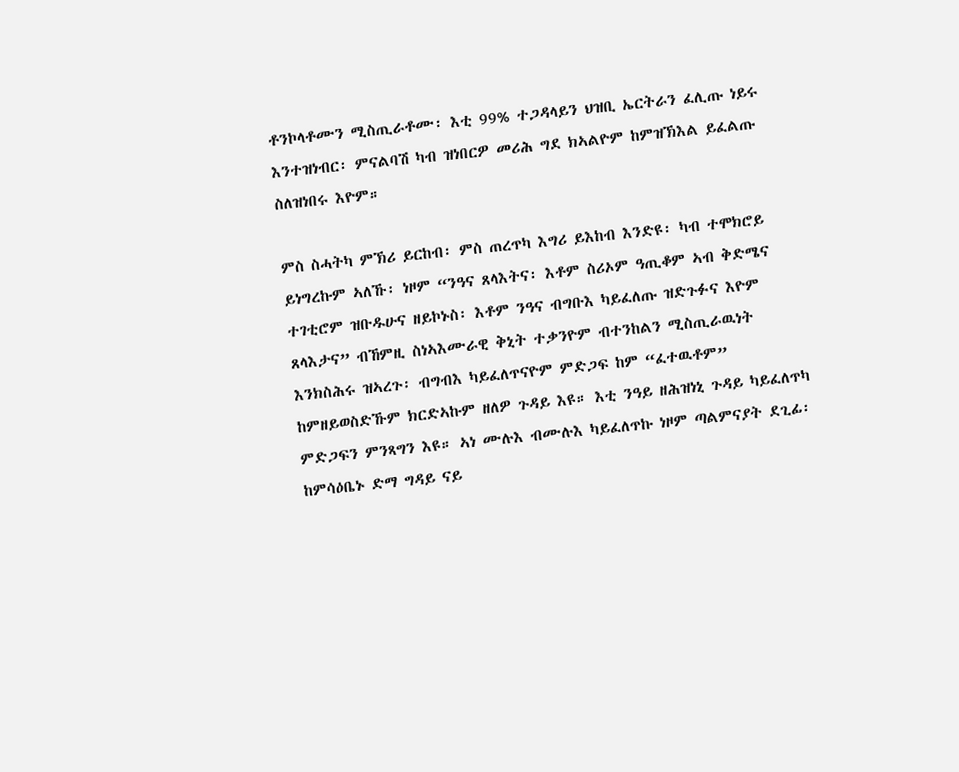ቶንኮላቶሙን ሚስጢራቶሙ፡ እቲ 99% ተጋዳላይን ህዝቢ ኤርትራን ፈሊጡ ነይሩ እንተዝነብር፡ ምናልባሽ ካብ ዝነበርዎ መሪሕ ግደ ክኣልዮም ከምዝኽእል ይፈልጡ ስለዝነበሩ እዮም።

ምስ ስሓትካ ምኽሪ ይርከብ፡ ምስ ጠረጥካ እግሪ ይእከብ እንድዩ፡ ካብ ተሞክሮይ ይነግረኩም ኣለኹ፡ ነዞም “ንዓና ጸላእትና፡ እቶም ስሪኦም ዓጢቆም ኣብ ቅድሜና ተገቲሮም ዝቡዱሁና ዘይኮኑስ፡ እቶም ንዓና ብግቡእ ካይፈለጡ ዝድጉፉና እዮም ጸላእታና” ብኸምዚ ስነኣእሙራዊ ቅኒት ተቃንዮም ብተንከልን ሚስጢራዉነት እንክስሕሩ ዝኣረጉ፡ ብግብእ ካይፈለጥናዮም ምድጋፍ ከም “ፈተዉቶም” ከምዘይወስድኹም ክርድኣኩም ዘለዎ ጉዳይ እዩ። እቲ ንዓይ ዘሕዝነኒ ጉዳይ ካይፈለጥካ ምድጋፍን ምንጻግን እዩ። ኣነ ሙሉእ ብሙሉእ ካይፈለጥኩ ነዞም ጣልምናያት ደጊፊ፡ ከምሳዕቤኑ ድማ ግዳይ ናይ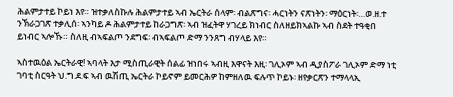ሕልምታተይ ኮይነ እየ። ዝተቃለስኩሉ ሕልምታተይ ኣብ ኤርትራ ሰላም፡ ብልጽግና፡ ሓርነትን ናጽነትን፡ ማዕርነት፡…ወ.ዘ.ተ ንኽራጋገጽ ተቃሊሰ፡ ኣንካይ ዶ ሕልምታተይ ከራጋግጽ፡ ኣብ ዝፈትዋ ሃገረይ ክነብር ስለዘይክኣልኩ ኣብ ስደት ተዓቂበ ይነብር ኣሎኹ። ስለዚ ብኣፍልጦ ንደግፍ፡ ብኣፍልጦ ድማ ንንጸግ ብሃላይ እየ።

ኣስተዉዕል ኤርትራዊ! ኣባላት እታ ሚስጢራዊት ሰልፊ ዝነበሩ ኣብዚ እዋናት እዚ፡ ገሊኦም ኣብ ዲያስፖራ ገሊኦም ድማ ነቲ ገባቲ ስርዓት ህ.ግ.ደ.ፍ ኣብ ዉሽጢ ኤርትራ ኮይኖም ይመርሕዎ ከምዘለዉ ፍሉጥ ኮይኑ፡ ዘየቃርጽን ተማላላኢ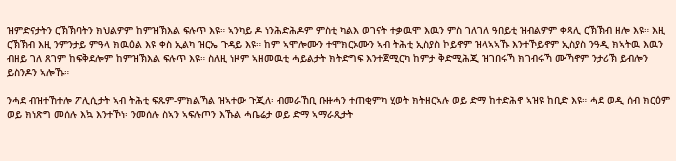ዝምድናታትን ርኽኽባትን ክህልዎም ከምዝኽእል ፍሉጥ እዩ። ኣንካይ ዶ ነንሕድሕዶም ምስቲ ካልእ ወገናት ተቃዉሞ እዉን ምስ ገለገለ ዓበይቲ ዝብልዎም ቀጻሊ ርኽኽብ ዘሎ እዩ። እዚ ርኽኽብ እዚ ንምንታይ ምዓላ ክዉዕል እዩ ቀስ ኢልካ ዝርኤ ጉዳይ እዩ። ከም ኣሞሎሙን ተሞክርኦሙን ኣብ ትሕቲ ኢስያስ ኮይኖም ዝላኣኣኹ እንተኾይኖም ኢስያስ ንዓዲ ክኣትዉ እዉን ብዘይ ገለ ጸገም ከፍቅደሎም ከምዝኽእል ፍሉጥ እዩ። ስለዚ ነዞም ኣዘመዉቲ ሓይልታት ክትድግፍ እንተጀሚርካ ከምታ ቅድሚሕጂ ዝገበሩኻ ክገብሩኻ ሙኻኖም ንታሪኽ ይብሎን ይስንዶን ኣሎኹ።

ንሓደ ብዝተኸተሎ ፖሊሲታት ኣብ ትሕቲ ፍጹም-ምክልኻል ዝኣተው ጉጂለ፡ ብመራኸቢ ቡዙሓን ተጠቂምካ ሂወት ክትዘርኣሉ ወይ ድማ ከተድሕኖ ኣዝዩ ከቢድ እዩ። ሓደ ወዲ ሰብ ክርዕም ወይ ክነጽግ መሰሉ እኳ እንተኾነ፡ ንመሰሉ ስኣን ኣፍሉጦን እኹል ሓቤሬታ ወይ ድማ ኣማራጺታት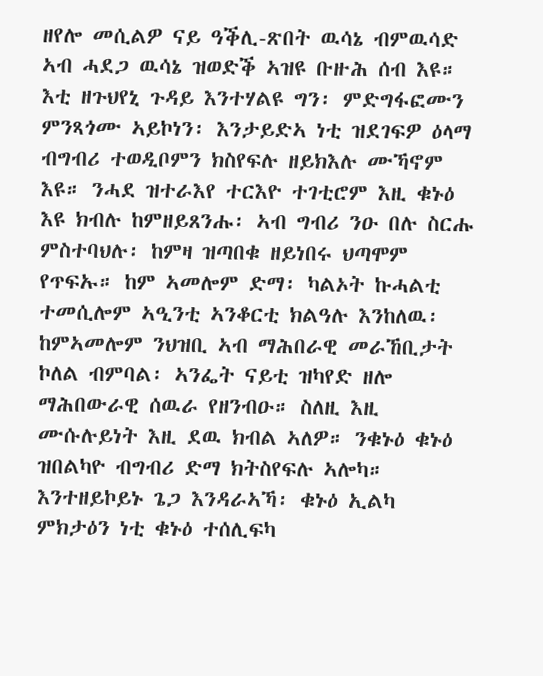ዘየሎ መሲልዎ ናይ ዓቕሊ-ጽበት ዉሳኔ ብምዉሳድ ኣብ ሓደጋ ዉሳኔ ዝወድቕ ኣዝዩ ቡዙሕ ሰብ እዩ። እቲ ዘጉህየኒ ጉዳይ እንተሃልዩ ግን፡ ምድግፋፎሙን ምንጻጎሙ ኣይኮነን፡ እንታይድኣ ነቲ ዝደገፍዎ ዕላማ ብግብሪ ተወዲቦምን ክስየፍሉ ዘይክእሉ ሙኻኖም እዩ። ንሓደ ዝተራእየ ተርእዮ ተገቲሮም እዚ ቁኑዕ እዩ ክብሉ ከምዘይጸንሑ፡ ኣብ ግብሪ ንዑ በሉ ስርሑ ምስተባህሉ፡ ከምዛ ዝጣበቁ ዘይነበሩ ህጣሞም የጥፍኡ። ከም ኣመሎም ድማ፡ ካልኦት ኩሓልቲ ተመሲሎም ኣዒንቲ ኣንቆርቲ ክልዓሉ እንከለዉ፡ ከምኣመሎም ንህዝቢ ኣብ ማሕበራዊ መራኸቢታት ኮለል ብምባል፡ ኣንፌት ናይቲ ዝካየድ ዘሎ ማሕበውራዊ ሰዉራ የዘንብዑ። ስለዚ እዚ ሙሱሉይነት እዚ ደዉ ክብል ኣለዎ። ንቁኑዕ ቁኑዕ ዝበልካዮ ብግብሪ ድማ ክትስየፍሉ ኣሎካ። እንተዘይኮይኑ ጌጋ እንዳራኣኻ፡ ቁኑዕ ኢልካ ምክታዕን ነቲ ቁኑዕ ተሰሊፍካ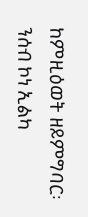ከምዚዕወት ዘይምግባር፡ ንሰብ ኮነ ኢልካ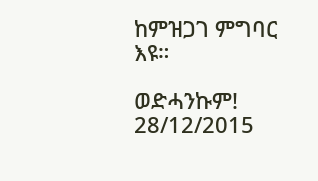ከምዝጋገ ምግባር እዩ።

ወድሓንኩም!
28/12/2015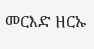መርእድ ዘርኡ